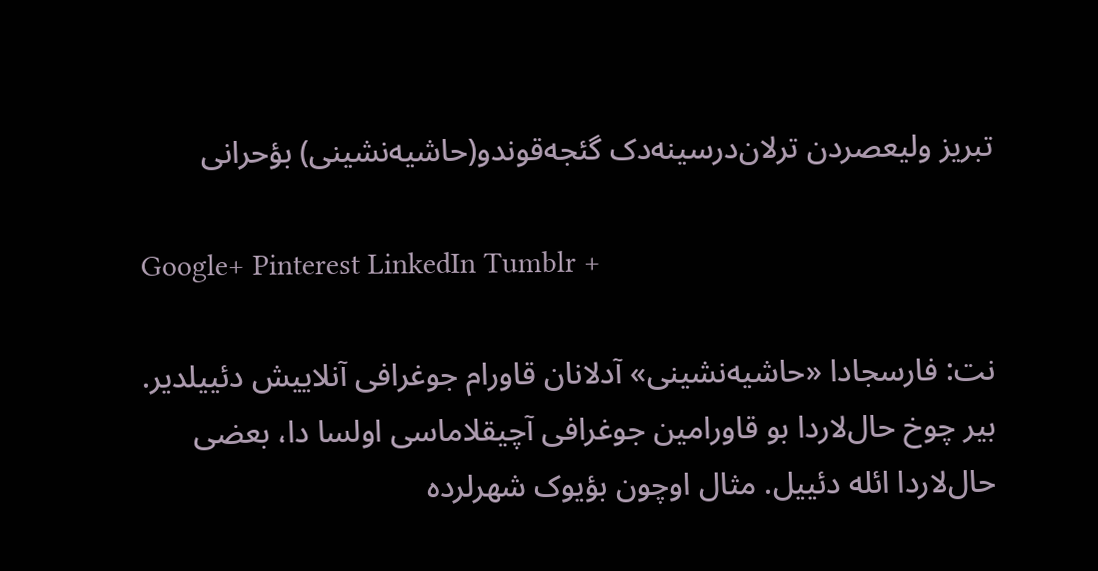تبریز ولیعصردن ترلان‌درسینه‌دک گئجه‌قوندو(حاشیه‌نشینی) بؤحرانی

Google+ Pinterest LinkedIn Tumblr +

نت: فارسجادا «حاشیه‌نشینی» آدلانان قاورام جوغرافی آنلاییش دئییلدیر. بیر چوخ حال‌لاردا بو قاورامین جوغرافی آچیقلاماسی اولسا دا، بعضی حال‌لاردا ائله دئییل. مثال اوچون بؤیوک شهرلرده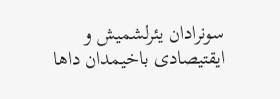سونرادان یئرلشمیش و ایقتیصادی باخیمدان داها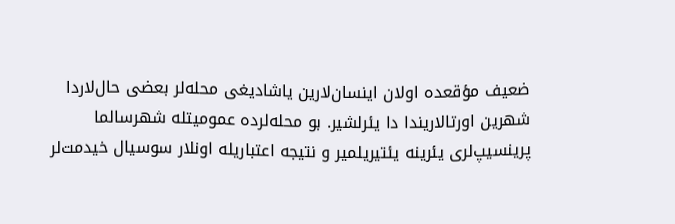ضعیف مؤقعده اولان اینسان‌لارین یاشادیغی محله‌لر بعضی حال‌لاردا شهرین اورتالاریندا دا یئرلشیر. بو محله‌لرده عمومیتله شهرسالما پرینسیپ‌لری یئرینه یئتیریلمیر و نتیجه اعتباریله اونلار سوسیال خیدمت‌لر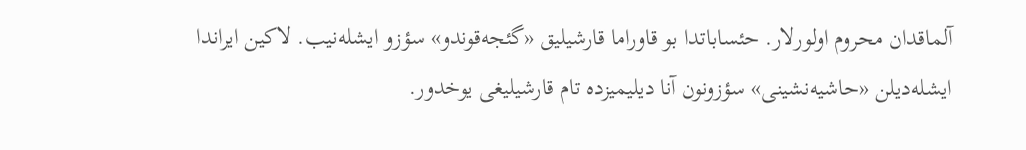آلماقدان محروم اولورلار. حئساباتدا بو قاوراما قارشیلیق «گئجه‌قوندو» سؤزو ایشله‌نیب. لاکین ایراندا ایشله‌دیلن «حاشیه‌نشینی» سؤزونون آنا دیلیمیزده تام قارشیلیغی یوخدور.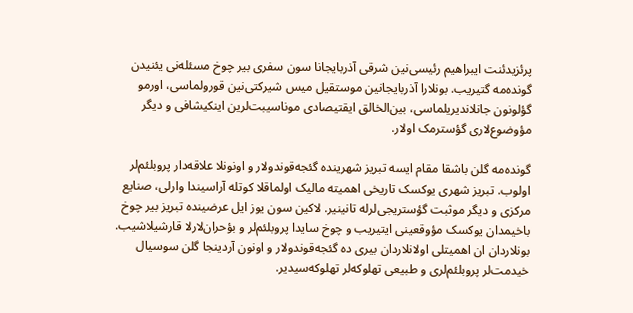پرئزیدئنت ایبراهیم رئیسی‌نین شرقی آذربایجانا سون سفری بیر چوخ مسئله‌نی یئنیدن گونده‌مه گتیریب. بونلارا آذربایجانین موستقیل میس شیرکتی‌نین قورولماسی، اورمو گؤلونون جانلاندیریلماسی، بین‌الخالق ایقتیصادی موناسیبت‌لرین اینکیشافی و دیگر مؤوضوع‌لاری گؤسترمک اولار.

گونده‌مه گلن باشقا مقام ایسه تبریز شهرینده گئجه‌قوندولار و اونونلا علاقه‌دار پروبلئم‌لر اولوب. تبریز شهری یوکسک تاریخی اهمیته مالیک اولماقلا کوتله آراسیندا وارلی، صنایع مرکزی و دیگر موثبت گؤستریجی‌لرله تانینیر. لاکین سون یوز ایل عرضینده تبریز بیر چوخ باخیمدان یوکسک مؤوقعینی ایتیریب و چوخ سایدا پروبلئم‌لر و بؤحران‌لارلا قارشیلاشیب. بونلاردان ان اهمیتلی اولانلاردان بیری ده گئجه‌قوندولار و اونون آردینجا گلن سوسیال خیدمت‌لر پروبلئم‌لری و طبیعی تهلوکه‌لر تهلوکه‌سیدیر.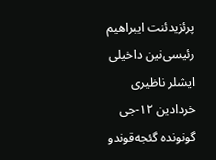پرئزیدئنت ایبراهیم رئیسی‌نین داخیلی ایشلر ناظیری خردادین ۱۲-جی گونونده گئجه‌قوندو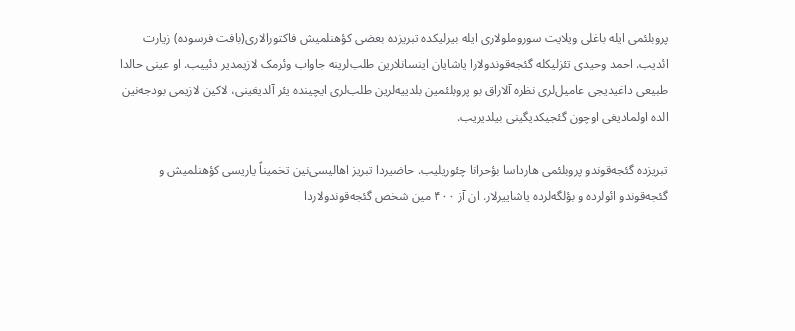پروبلئمی ایله باغلی ویلایت سوروملولاری ایله بیرلیکده تبریزده بعضی کؤهنلمیش فاکتورالاری(بافت فرسوده) زیارت ائدیب. احمد وحیدی تئزلیکله گئجه‌قوندولارا یاشایان اینسانلارین طلب‌لرینه جاواب وئرمک لازیمدیر دئییب. او عینی حالدا طبیعی داغیدیجی عامیل‌لری نظره آلاراق بو پروبلئمین بلدییه‌لرین طلب‌لری ایچینده یئر آلدیغینی، لاکین لازیمی بودجه‌نین الده اولمادیغی اوچون گئجیکدیگینی بیلدیریب.

تبریزده گئجه‌قوندو پروبلئمی هارداسا بؤحرانا چئوریلیب. حاضیردا تبریز اهالیسی‌نین تخمیناً یاریسی کؤهنلمیش و گئجه‌قوندو ائولرده و بؤلگه‌لرده یاشاییرلار. ان آز ۴۰۰ مین شخص گئجه‌قوندولاردا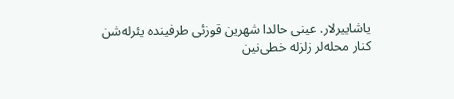یاشاییرلار. عینی حالدا شهرین قوزئی طرفینده یئرله‌شن کنار محله‌لر زلزله خطی‌نین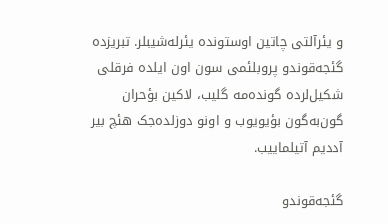و یئرآلتی چاتین اوستونده یئرله‌شیبلر. تبریزده گئجه‌قوندو پروبلئمی سون اون ایلده فرقلی شکیل‌لرده گونده‌مه گلیب، لاکین بؤحران گون‌به‌گون بؤیویوب و اونو دوزلده‌جک هئچ بیر آددیم آتیلماییب.

گئجه‌قوندو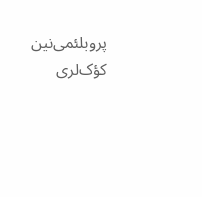پروبلئمی‌نین کؤک‌لری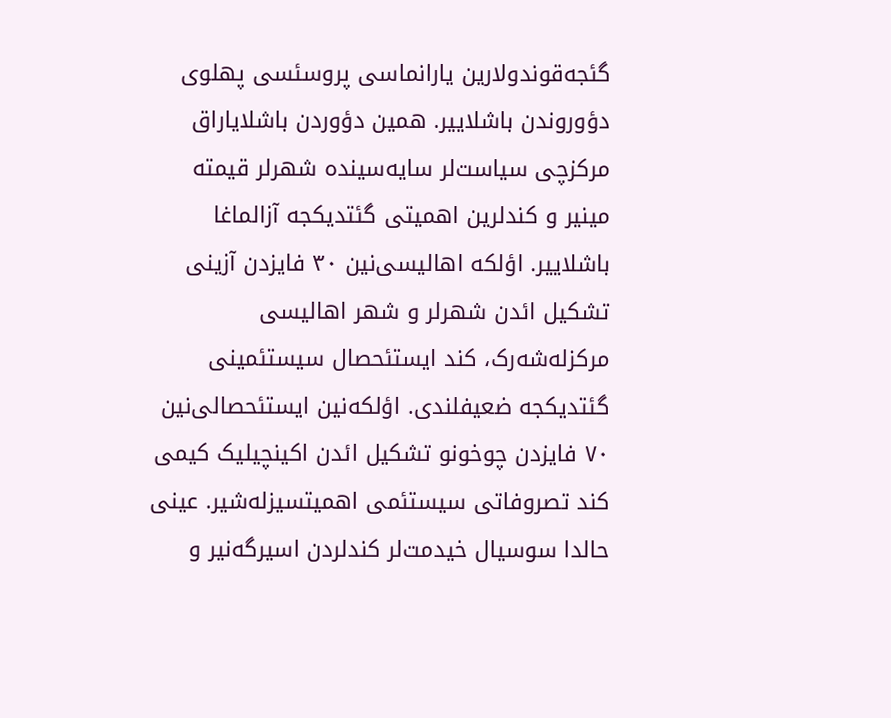گئجه‌قوندولارین یارانماسی پروسئسی پهلوی دؤوروندن باشلاییر. همین دؤوردن باشلایاراق مرکزچی سیاست‌لر سایه‌سینده شهرلر قیمته مینیر و کندلرین اهمیتی گئتدیکجه آزالماغا باشلاییر. اؤلکه اهالیسی‌نین ۳۰ فایزدن آزینی تشکیل ائد‌ن شهرلر و شهر اهالیسی مرکزله‌شه‌رک، کند ایستئحصال سیستئمینی گئتدیکجه ضعیفلندی. اؤلکه‌نین ایستئحصالی‌نین ۷۰ فایزدن چوخونو تشکیل ائد‌ن اکینچیلیک کیمی کند تصروفاتی سیستئمی اهمیتسیزله‌شیر. عینی حالدا سوسیال خیدمت‌لر کندلردن اسیرگه‌نیر و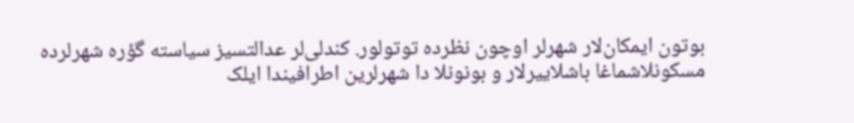بوتون ایمکان‌لار شهرلر اوچون نظرده توتولور. کندلی‌لر عدالتسیز سیاسته گؤره شهرلرده مسکونلاشماغا باشلاییرلار و بونونلا دا شهرلرین اطرافیندا ایلک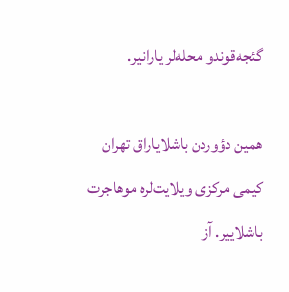گئجه‌قوندو محله‌لر یارانیر.

همین دؤوردن باشلایاراق تهران کیمی مرکزی ویلایت‌لره موهاجرت باشلاییر. آز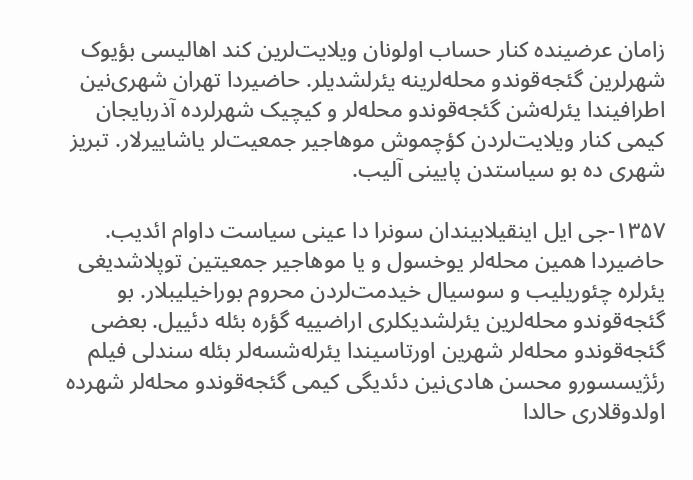زامان عرضینده کنار حساب اولونان ویلایت‌لرین کند اهالیسی بؤیوک شهرلرین گئجه‌قوندو محله‌لرینه یئرلشدیلر. حاضیردا تهران شهری‌نین اطرافیندا یئرله‌شن گئجه‌قوندو محله‌لر و کیچیک شهرلرده آذربایجان کیمی کنار ویلایت‌لردن کؤچموش موهاجیر جمعیت‌لر یاشاییرلار. تبریز شهری ده بو سیاستدن پایینی آلیب.

۱۳۵۷-جی ایل اینقیلابیندان سونرا دا عینی سیاست داوام ائدیب. حاضیردا همین محله‌لر یوخسول و یا موهاجیر جمعیتین توپلاشدیغی یئرلره چئوریلیب و سوسیال خیدمت‌لردن محروم بوراخیلیبلار. بو گئجه‌قوندو محله‌لرین یئرلشدیکلری اراضییه گؤره بئله دئییل. بعضی گئجه‌قوندو محله‌لر شهرین اورتاسیندا یئرله‌شسه‌لر بئله سندلی فیلم رئژیسسورو محسن هادی‌نین دئدیگی کیمی گئجه‌قوندو محله‌لر شهرده اولدوقلاری حالدا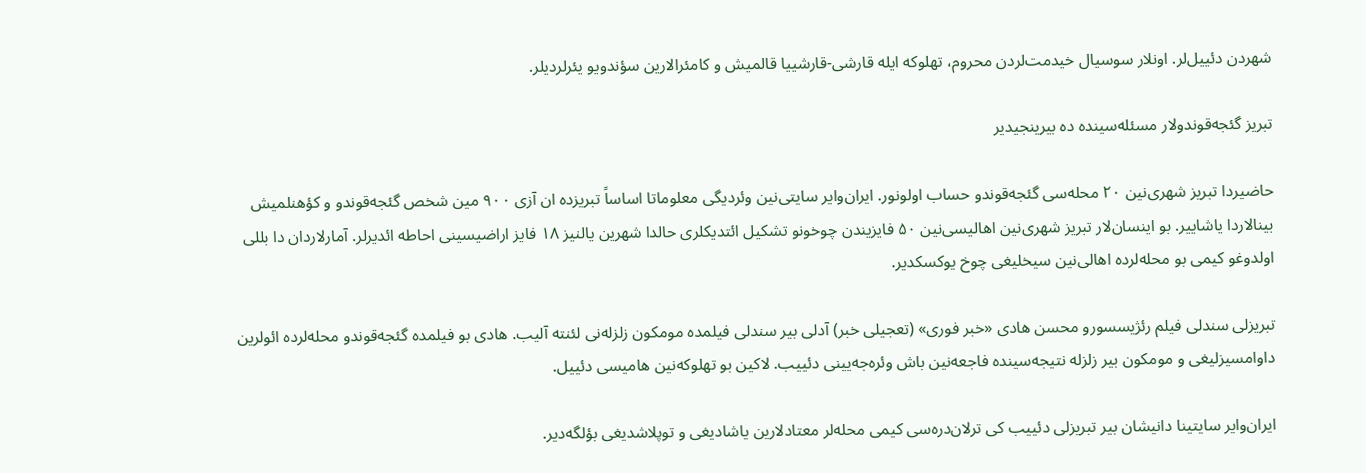شهردن دئییل‌لر. اونلار سوسیال خیدمت‌لردن محروم، تهلوکه ایله قارشی-قارشییا قالمیش و کامئرالارین سؤندویو یئرلردیلر.

تبریز گئجه‌قوندولار مسئله‌سینده ده بیرینجیدیر

حاضیردا تبریز شهری‌نین ۲۰ محله‌سی گئجه‌قوندو حساب اولونور. ایران‌وایر سایتی‌نین وئردیگی معلوماتا اساساً تبریزده ان آزی ۹۰۰ مین شخص گئجه‌قوندو و کؤهنلمیش بینالاردا یاشاییر. بو اینسان‌لار تبریز شهری‌نین اهالیسی‌نین ۵۰ فایزیندن چوخونو تشکیل ائتدیکلری حالدا شهرین یالنیز ۱۸ فایز اراضیسینی احاطه ائدیرلر. آمارلاردان دا بللی اولدوغو کیمی بو محله‌لرده اهالی‌نین سیخلیغی چوخ یوکسکدیر.

تبریزلی سندلی فیلم رئژیسسورو محسن هادی «خبر فوری» (تعجیلی خبر) آدلی بیر سندلی فیلمده مومکون زلزله‌نی لئنته آلیب. هادی بو فیلمده گئجه‌قوندو محله‌لرده ائولرین داوامسیزلیغی و مومکون بیر زلزله نتیجه‌سینده فاجعه‌نین باش وئره‌جه‌یینی دئییب. لاکین بو تهلوکه‌نین هامیسی دئییل.

ایران‌وایر سایتینا دانیشان بیر تبریزلی دئییب کی ترلان‌دره‌سی کیمی محله‌لر معتادلارین یاشادیغی و توپلاشدیغی بؤلگه‌دیر.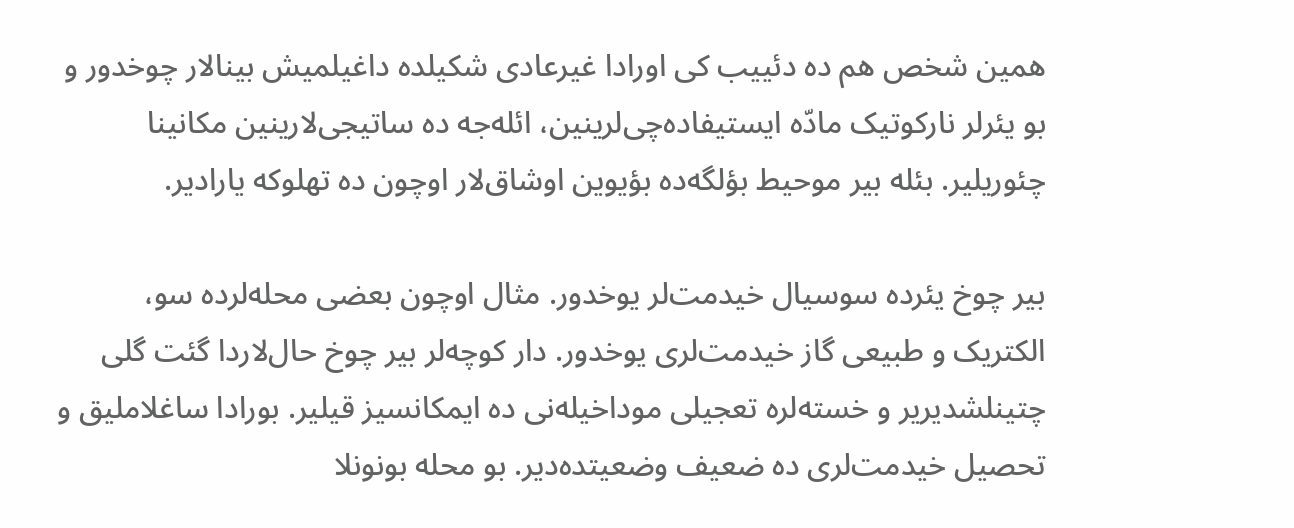همین شخص هم ده دئییب کی اورادا غیرعادی شکیلده داغیلمیش بینالار چوخدور و بو یئرلر نارکوتیک مادّه ایستیفاده‌چی‌لرینین، ائله‌جه ده ساتیجی‌لارینین مکانینا چئوریلیر. بئله بیر موحیط بؤلگه‌ده بؤیوین اوشاق‌لار اوچون ده تهلوکه یارادیر.

بیر چوخ یئرده سوسیال خیدمت‌لر یوخدور. مثال اوچون بعضی محله‌لرده سو، الکتریک و طبیعی گاز خیدمت‌لری یوخدور. دار کوچه‌لر بیر چوخ حال‌لاردا گئت گلی چتینلشدیریر و خسته‌لره تعجیلی موداخیله‌نی ده ایمکانسیز قیلیر. بورادا ساغلاملیق و تحصیل خیدمت‌لری ده ضعیف وضعیتده‌دیر. بو محله بونونلا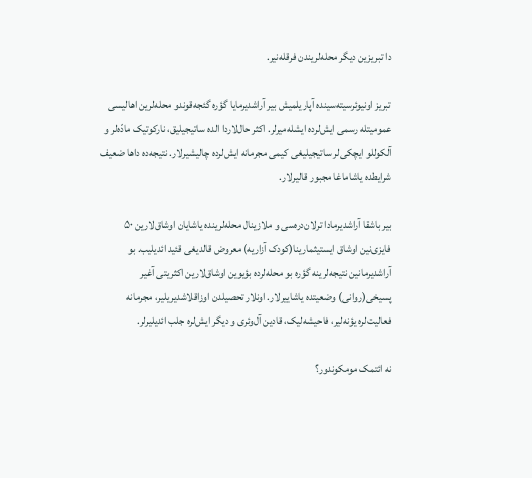دا تبریزین دیگر محله‌لریندن فرقله‌نیر.

تبریز اونیوئرسیته‌سینده آپاریلمیش بیر آراشدیرمایا گؤره گئجه‌قوندو محله‌لرین اهالیسی عمومیتله رسمی ایش‌لرده ایشله‌میرلر. اکثر حال‌لاردا الده ساتیجیلیق، نارکوتیک مادّه‌لر و آلکوللو ایچکی‌لر ساتیجیلیغی کیمی مجرمانه ایش‌لرده چالیشیرلار. نتیجه‌ده داها ضعیف شرایطده یاشاماغا مجبور قالیرلار.

بیر باشقا آراشدیرمادا ترلان‌دره‌سی و ملا‌زینال محله‌لرینده یاشایان اوشاق‌لارین ۵۰ فایزی‌نین اوشاق ایستیثمارینا(کودک آزاریه) معروض قالدیغی قئید ائدیلیب. بو آراشدیرمانین نتیجه‌لرینه گؤره بو محله‌لرده بؤیوین اوشاق‌لارین اکثریتی آغیر پسیخی(روانی) وضعیتده یاشاییرلار. اونلار تحصیلدن اوزاقلاشدیریلیر، مجرمانه فعالیت‌لره یؤنه‌لیر، فاحیشه‌لیک، قادین آل‌وئری و دیگر ایش‌لره جلب ائدیلیرلر.

نه ائتمک مومکوندور؟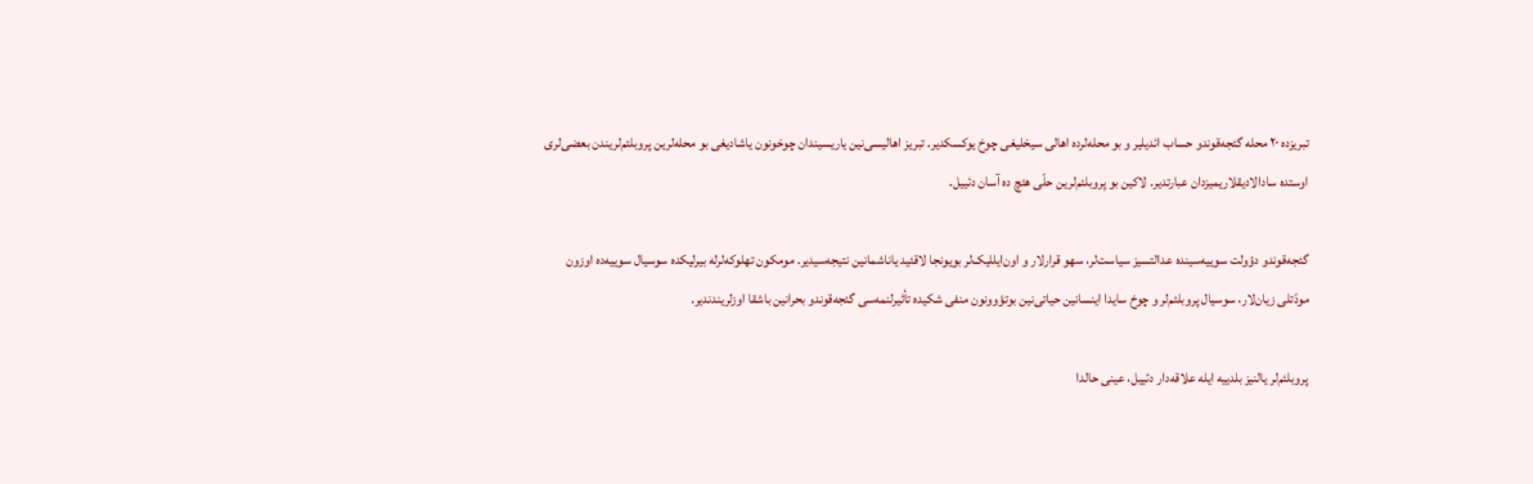تبریزده ۲۰ محله گئجه‌قوندو حساب ائدیلیر و بو محله‌لرده اهالی سیخلیغی چوخ یوکسکدیر. تبریز اهالیسی‌نین یاریسیندان چوخونون یاشادیغی بو محله‌لرین پروبلئم‌لریندن بعضی‌لری اوستده سادالادیقلاریمیزدان عبارتدیر. لاکین بو پروبلئم‌لرین حلّی هئچ ده آسان دئییل.

گئجه‌قوندو دؤولت سوییه‌سینده عدالتسیز سیاست‌لر، سهو قرارلار و اون‌ایللیک‌لر بویونجا لاقئید یاناشمانین نتیجه‌سیدیر. مومکون تهلوکه‌لرله بیرلیکده سوسیال سوییه‌ده اوزون مودّتلی زیان‌لار، سوسیال پروبلئم‌لر و چوخ سایدا اینسانین حیاتی‌نین بوتؤوونون منفی شکیده تأثیرلنمه‌سی گئجه‌قوندو بحرانین باشقا اوزلریندندیر.

پروبلئم‌لر یالنیز بلدییه ایله علاقه‌دار دئییل، عینی حالدا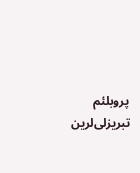پروبلئم تبریزلی‌لرین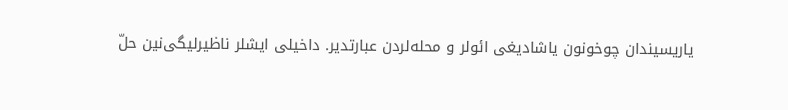یاریسیندان چوخونون یاشادیغی ائولر و محله‌لردن عبارتدیر. داخیلی ایشلر ناظیرلیگی‌نین حلّ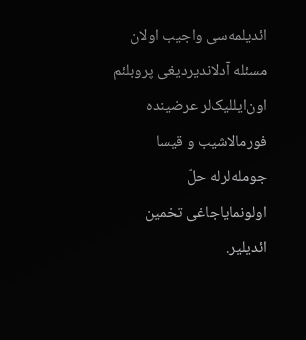ائدیلمه‌سی واجیب اولان مسئله آدلاندیردیغی پروبلئم اون‌ایللیک‌لر عرضینده فورمالاشیب و قیسا جومله‌لرله حلّ اولونمایاجاغی تخمین ائدیلیر.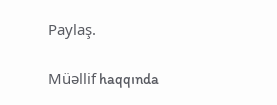Paylaş.

Müəllif haqqında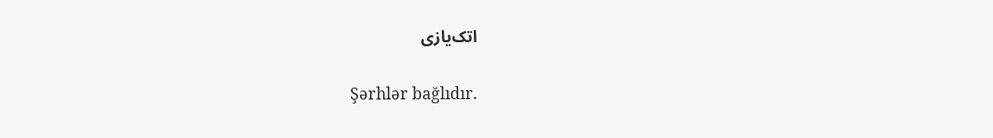اتک‌یازی

Şərhlər bağlıdır.